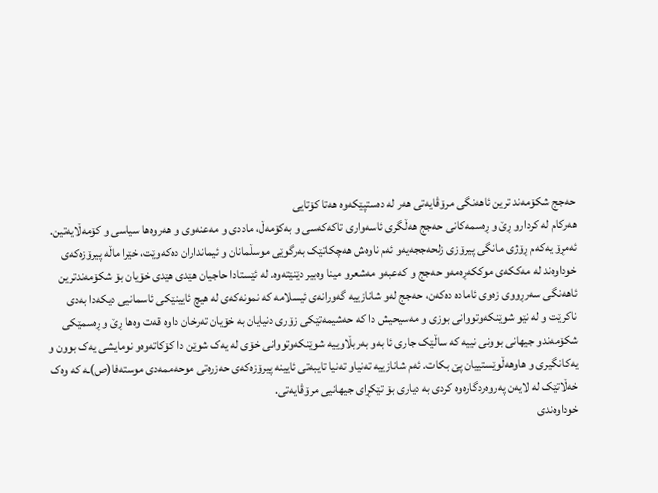حەجج شکۆمەند ترین ئاھەنگی مرۆڤایەتی ھەر لە دەستپێکەوە ھەتا کۆتایی
ھەرکام لە کردارو ڕێ و ڕەسمەکانی حەجج ھەڵگری ئاسەواری تاکەکەسی و بەکۆمەڵ، ماددی و مەعنەوی و ھەروەھا سیاسی و کۆمەڵایەتین.
ئەمڕۆ یەکەم ڕۆژی مانگی پیرۆزی زلحەججەیەو ئەم ناوەش ھەچکاتێک بەرگوێی موسڵمانان و ئیمانداران دەکەوێت، خێرا ماڵە پیرۆزەکەی خوداوەند لە مەککەی موککەڕەمەو حەجج و کەعبەو مەشعرو مینا وەبیر دێنێتەوە. لە ئێستادا حاجیان ھێدی ھێدی خۆیان بۆ شکۆمەندترین ئاھەنگی سەرڕووی زەوی ئامادە دەکەن، حەجج لەو شانازییە گەورانەی ئیسلامە کە نمونەکەی لە ھیچ ئایینێکی ئاسمانیی دیکەدا بەدی ناکرێت و لە نێو شوێنکەوتووانی بوزی و مەسیحیش دا کە حەشیمەتێکی زۆری دنیایان بە خۆیان تەرخان داوە قەت وەھا ڕێ و ڕەسمێکی شکۆمەندو جیھانی بوونی نییە کە ساڵێک جاری ئا بەو بەربڵاوییە شوێنکەوتووانی خۆی لە یەک شوێن دا کۆکاتەوەو نومایشی یەک بوون و یەکانگیری و ھاوھەڵوێستییان پێ بکات. ئەم شانازییە تەنیاو تەنیا تایبەتی ئایینە پیرۆزەکەی حەزرەتی موحەممەدی موستەفا(ص)ـە کە وەک خەڵاتێک لە لایەن پەروەردگارەوە کردی بە دیاری بۆ تێکڕای جیھانیی مرۆڤایەتی.
خوداوەندی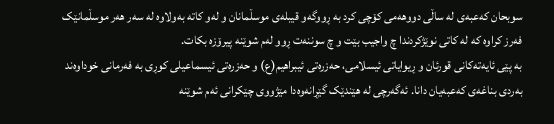سوبحان کەعبەی لە ساڵی دووھەمی کۆچی کرد بە ڕووگەو قیبلەی موسڵمانان و لەو کاتە بەولاوە لە سەر ھەر موسڵمانێک فەرز کراوە کە لە کاتی نوێژکردندا چ واجیب بێت و چ سوننەت ڕوو لەم شوێنە پیرۆزە بکات.
بە پێی ئایەتەکانی قورئان و ڕیوایاتی ئیسلامی، حەزرەتی ئیبراھیم(ع) و حەزرەتی ئیسماعیلی کوڕی بە فەرمانی خوداوەند بەردی بناغەی کەعبەیان دانا. ئەگەرچی لە ھێندێک گێڕانەوەدا مێژووی چێکرانی ئەم شوێنە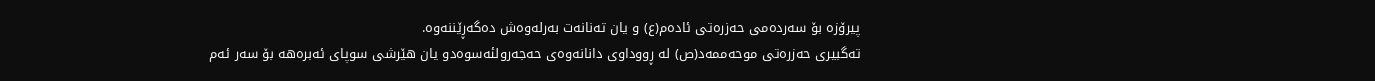پیرۆزە بۆ سەردەمی حەزرەتی ئادەم(ع) و یان تەنانەت بەرلەوەش دەگەڕێننەوە.
تەگبیری حەزرەتی موحەممەد(ص) لە ڕووداوی دانانەوەی حەجەرولئەسوەدو یان ھێرشی سوپای ئەبرەھە بۆ سەر ئەم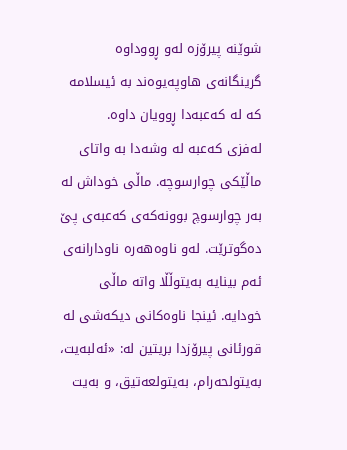شوێنە پیرۆزە لەو ڕووداوە گرینگانەی ھاوپەیوەند بە ئیسلامە کە لە کەعبەدا ڕوویان داوە.
لەفزی کەعبە لە وشەدا بە واتای ماڵێکی چوارسوچە. ماڵی خوداش لە بەر چوارسوچ بوونەکەی کەعبەی پێ دەگوترێت. لەو ناوەھەرە ناودارانەی ئەم بینایە بەیتوڵڵا واتە ماڵی خودایە. ئینجا ناوەکانی دیکەشی لە قورئانی پیرۆزدا بریتین لە: «ئەلبەیت، بەیتولحەرام، بەیتولعەتیق، و بەیت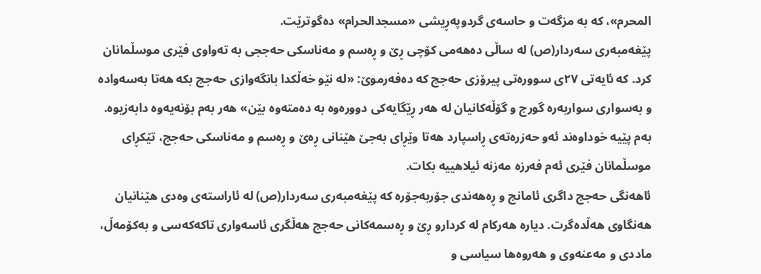المحرم»، کە بە مزگەت و حاسەی گردوپەڕیشی «مسجدالحرام» دەگوترێت.
پێغەمبەری سەردار(ص) لە ساڵی دەھەمی کۆچی ڕێ و ڕەسم و مەناسکی حەججی بە تەواوی فێری موسڵمانان کرد. کە ئایەتی ٢٧ی سوورەتی پیرۆزی حەجج کە دەفەرموێ: «لە نێو خەڵکدا بانگەوازی حەجج بکە ھەتا بەسەوادە و بەسواری سواربەرە گورج و گۆڵەکانیان لە ھەر ڕێگایەکی دوورەوە بە دەمتەوە بێن» ھەر بەم بۆنەیەوە دابەزیوە. بەم پێیە خوداوەند ئەو حەزرەتەی ڕاسپارد ھەتا وێڕای بەجێ ھێنانی ڕەێ و ڕەسم و مەناسکی حەجج، تێکڕای موسڵمانان فێری ئەم فەرزە مەزنە ئیلاھییە بکات.
ئاھەنگی حەجج داگری ئامانج و ڕەھەندی جۆربەجۆرە کە پێغەمبەری سەردار(ص) لە ئاراستەی وەدی ھێنانیان ھەنگاوی ھەڵدەگرت. دیارە ھەرکام لە کردارو ڕێ و ڕەسمەکانی حەجج ھەڵگری ئاسەواری تاکەکەسی و بەکۆمەڵ، ماددی و مەعنەوی و ھەروەھا سیاسی و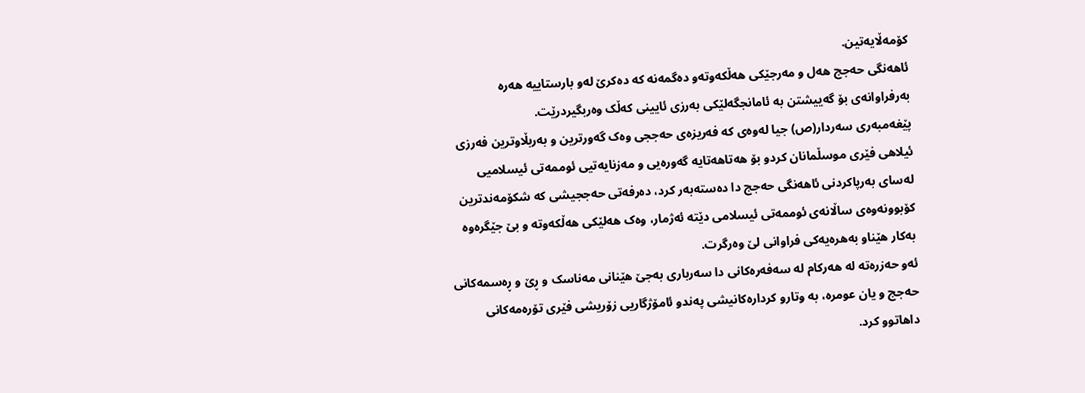کۆمەڵایەتین.
ئاھەنگی حەجج ھەل و مەرجێکی ھەڵکەوتەو دەگمەنە کە دەکرێ لەو بارستاییە ھەرە بەرفراوانەی بۆ گەییشتن بە ئامانجگەلێکی بەرزی ئایینی کەڵک وەربگیردرێت.
پێغەمبەری سەردار(ص) جیا لەوەی کە فەریزەی حەججی وەک گەورترین و بەربڵاوترین فەرزی ئیلاھی فێری موسڵمانان کردو بۆ ھەتاھەتایە گەورەیی و مەزنایەتیی ئوممەتی ئیسلامیی لەسای بەرپاکردنی ئاھەنگی حەجج دا دەستەبەر کرد، دەرفەتی حەججیشی کە شکۆمەندترین کۆبوونەوەی ساڵانەی ئوممەتی ئیسلامی دێتە ئەژمار، وەک ھەلێکی ھەڵکەوتە و بێ جێگرەوە بەکار ھێناو بەھرەیەکی فراوانی لێ وەرگرت.
ئەو حەزرەتە لە ھەرکام لە سەفەرەکانی دا سەرباری بەجێ ھێنانی مەناسک و ڕێ و ڕەسمەکانی حەجج و یان عومرە، بە وتارو کردارەکانیشی پەندو ئامۆژگاریی زۆریشی فێری تۆرەمەکانی داھاتوو کرد.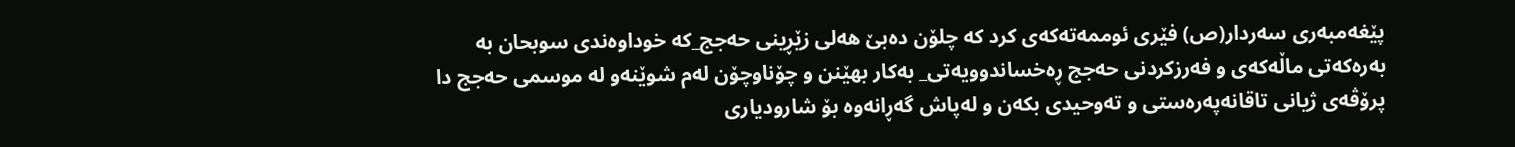پێغەمبەری سەردار(ص) فێری ئوممەتەکەی کرد کە چلۆن دەبێ ھەلی زێڕینی حەجج_کە خوداوەندی سوبحان بە بەرەکەتی ماڵەکەی و فەرزکردنی حەجج ڕەخساندوویەتی_ بەکار بھێنن و چۆناوچۆن لەم شوێنەو لە موسمی حەجج دا پرۆڤەی ژیانی تاقانەپەرەستی و تەوحیدی بکەن و لەپاش گەڕانەوە بۆ شارودیاری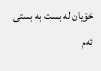خۆیان لە بست بە بستی ئەم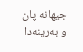جیھانە پان و بەرینەدا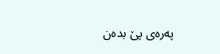پەرەی پێ بدەن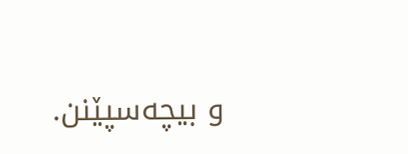و بیچەسپێنن.